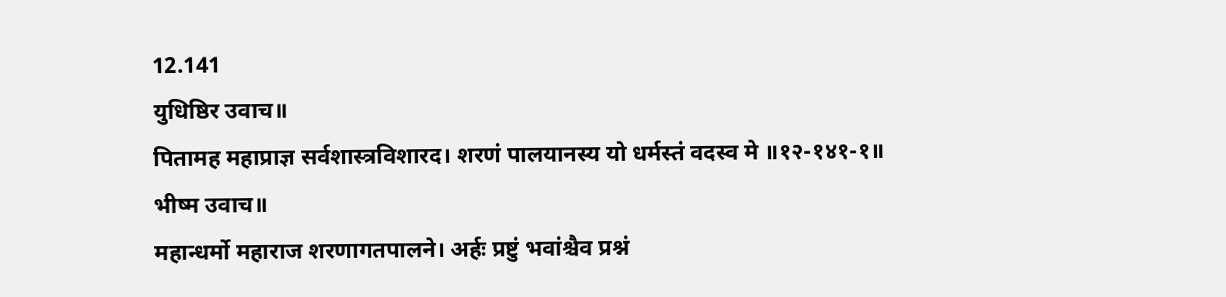12.141
युधिष्ठिर उवाच॥
पितामह महाप्राज्ञ सर्वशास्त्रविशारद। शरणं पालयानस्य यो धर्मस्तं वदस्व मे ॥१२-१४१-१॥
भीष्म उवाच॥
महान्धर्मो महाराज शरणागतपालने। अर्हः प्रष्टुं भवांश्चैव प्रश्नं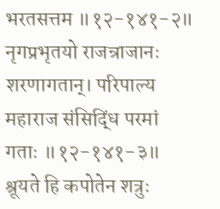भरतसत्तम ॥१२-१४१-२॥
नृगप्रभृतयो राजन्राजानः शरणागतान्। परिपाल्य महाराज संसिद्धिं परमां गताः ॥१२-१४१-३॥
श्रूयते हि कपोतेन शत्रुः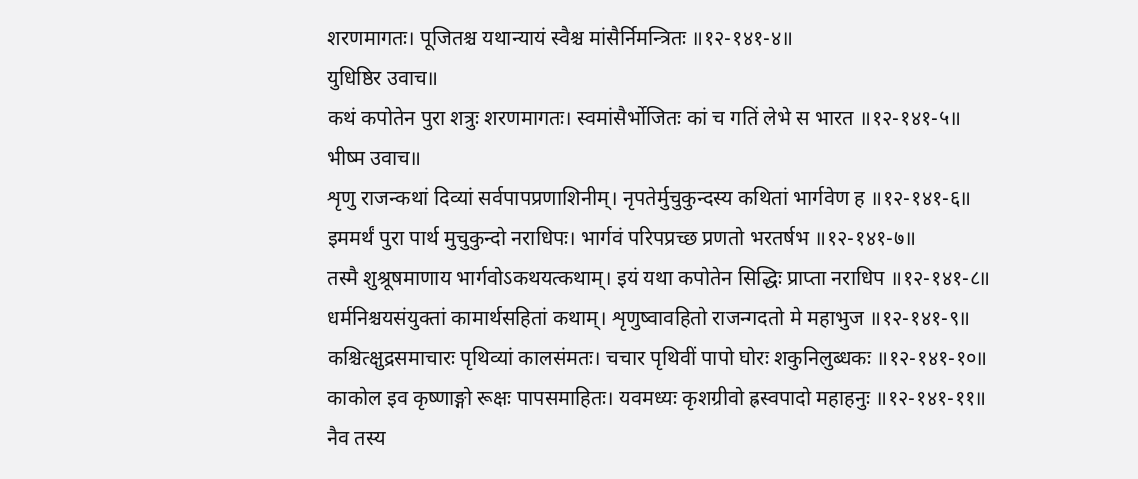शरणमागतः। पूजितश्च यथान्यायं स्वैश्च मांसैर्निमन्त्रितः ॥१२-१४१-४॥
युधिष्ठिर उवाच॥
कथं कपोतेन पुरा शत्रुः शरणमागतः। स्वमांसैर्भोजितः कां च गतिं लेभे स भारत ॥१२-१४१-५॥
भीष्म उवाच॥
शृणु राजन्कथां दिव्यां सर्वपापप्रणाशिनीम्। नृपतेर्मुचुकुन्दस्य कथितां भार्गवेण ह ॥१२-१४१-६॥
इममर्थं पुरा पार्थ मुचुकुन्दो नराधिपः। भार्गवं परिपप्रच्छ प्रणतो भरतर्षभ ॥१२-१४१-७॥
तस्मै शुश्रूषमाणाय भार्गवोऽकथयत्कथाम्। इयं यथा कपोतेन सिद्धिः प्राप्ता नराधिप ॥१२-१४१-८॥
धर्मनिश्चयसंयुक्तां कामार्थसहितां कथाम्। शृणुष्वावहितो राजन्गदतो मे महाभुज ॥१२-१४१-९॥
कश्चित्क्षुद्रसमाचारः पृथिव्यां कालसंमतः। चचार पृथिवीं पापो घोरः शकुनिलुब्धकः ॥१२-१४१-१०॥
काकोल इव कृष्णाङ्गो रूक्षः पापसमाहितः। यवमध्यः कृशग्रीवो ह्रस्वपादो महाहनुः ॥१२-१४१-११॥
नैव तस्य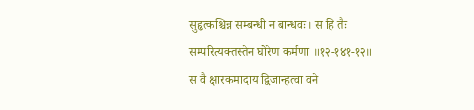सुहृत्कश्चिन्न सम्बन्धी न बान्धवः। स हि तैः सम्परित्यक्तस्तेन घोरेण कर्मणा ॥१२-१४१-१२॥
स वै क्षारकमादाय द्विजान्हत्वा वने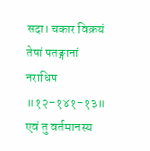सदा। चकार विक्रयं तेषां पतङ्गानां नराधिप ॥१२-१४१-१३॥
एवं तु वर्तमानस्य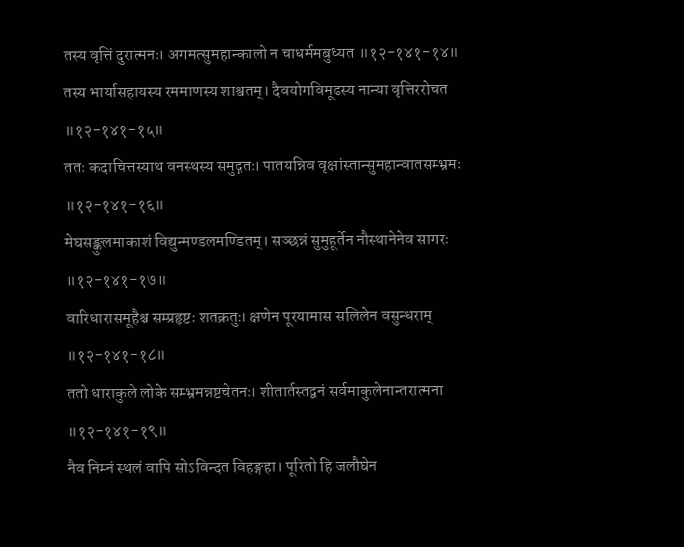तस्य वृत्तिं दुरात्मनः। अगमत्सुमहान्कालो न चाधर्ममबुध्यत ॥१२-१४१-१४॥
तस्य भार्यासहायस्य रममाणस्य शाश्वतम्। दैवयोगविमूढस्य नान्या वृत्तिररोचत ॥१२-१४१-१५॥
ततः कदाचित्तस्याथ वनस्थस्य समुद्गतः। पातयन्निव वृक्षांस्तान्सुमहान्वातसम्भ्रमः ॥१२-१४१-१६॥
मेघसङ्कुलमाकाशं विद्युन्मण्डलमण्डितम्। सञ्छन्नं सुमुहूर्तेन नौस्थानेनेव सागरः ॥१२-१४१-१७॥
वारिधारासमूहैश्च सम्प्रहृष्टः शतक्रतुः। क्षणेन पूरयामास सलिलेन वसुन्धराम् ॥१२-१४१-१८॥
ततो धाराकुले लोके सम्भ्रमन्नष्टचेतनः। शीतार्तस्तद्वनं सर्वमाकुलेनान्तरात्मना ॥१२-१४१-१९॥
नैव निम्नं स्थलं वापि सोऽविन्दत विहङ्गहा। पूरितो हि जलौघेन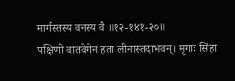मार्गस्तस्य वनस्य वै ॥१२-१४१-२०॥
पक्षिणो वातवेगेन हता लीनास्तदाभवन्। मृगाः सिंहा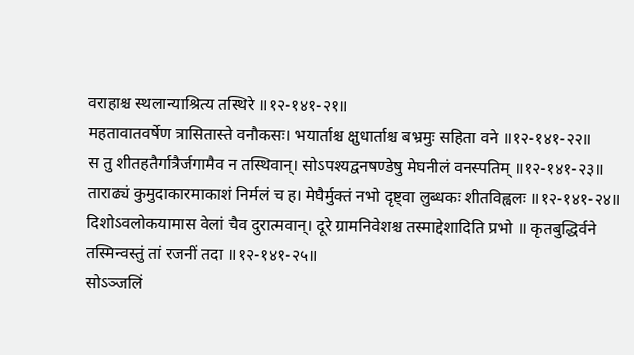वराहाश्च स्थलान्याश्रित्य तस्थिरे ॥१२-१४१-२१॥
महतावातवर्षेण त्रासितास्ते वनौकसः। भयार्ताश्च क्षुधार्ताश्च बभ्रमुः सहिता वने ॥१२-१४१-२२॥
स तु शीतहतैर्गात्रैर्जगामैव न तस्थिवान्। सोऽपश्यद्वनषण्डेषु मेघनीलं वनस्पतिम् ॥१२-१४१-२३॥
ताराढ्यं कुमुदाकारमाकाशं निर्मलं च ह। मेघैर्मुक्तं नभो दृष्ट्वा लुब्धकः शीतविह्वलः ॥१२-१४१-२४॥
दिशोऽवलोकयामास वेलां चैव दुरात्मवान्। दूरे ग्रामनिवेशश्च तस्माद्देशादिति प्रभो ॥ कृतबुद्धिर्वने तस्मिन्वस्तुं तां रजनीं तदा ॥१२-१४१-२५॥
सोऽञ्जलिं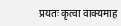प्रयतः कृत्वा वाक्यमाह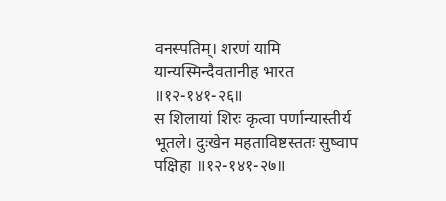वनस्पतिम्। शरणं यामि यान्यस्मिन्दैवतानीह भारत ॥१२-१४१-२६॥
स शिलायां शिरः कृत्वा पर्णान्यास्तीर्य भूतले। दुःखेन महताविष्टस्ततः सुष्वाप पक्षिहा ॥१२-१४१-२७॥